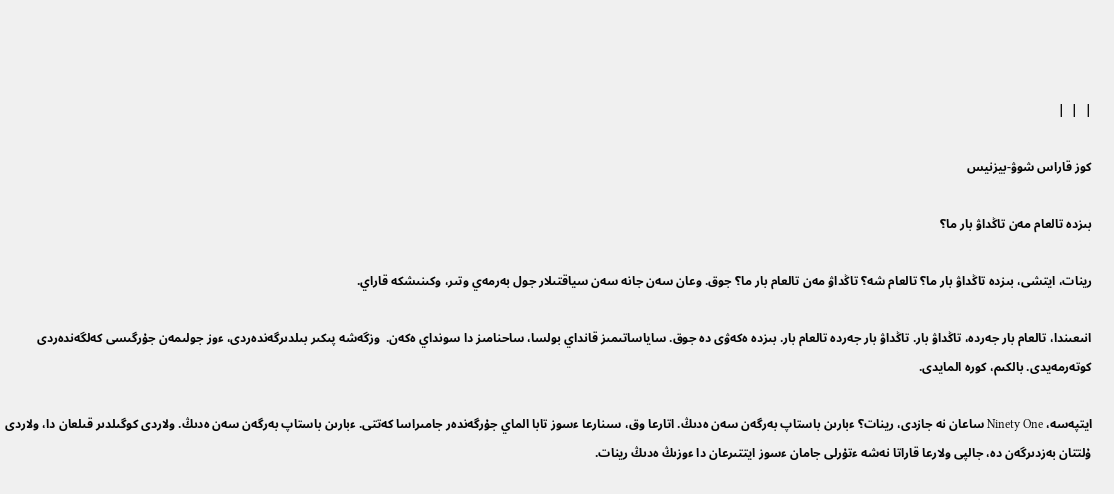|  |  |

كوز قاراس شوۋ-بيزنيس

بىزدە تالعام مەن تاڭداۋ بار ما؟

رينات، ايتشى، بىزدە تاڭداۋ بار ما؟ تالعام شە؟ تاڭداۋ مەن تالعام بار ما؟ جوق. وعان سەن جانە سەن سياقتىلار جول بەرمەي وتىر، وكىنىشكە قاراي.

انىعىندا، تالعام بار جەردە، تاڭداۋ بار. تاڭداۋ بار جەردە تالعام بار. بىزدە ەكەۋى دە جوق. ساياساتىمىز قانداي بولسا، ساحنامىز دا سونداي ەكەن.  وزگەشە پىكىر بىلدىرگەندەردى، ءوز جولىمەن جۇرگىسى كەلگەندەردى كوتەرمەيدى. بالكىم، كورە المايدى.

ايتپەسە، Ninety One ساعان نە جازدى، رينات؟ ءبارىن باستاپ بەرگەن سەن ەدىڭ. اتارعا وق، سىنارعا ءسوز تابا الماي جۇرگەندەر جامىراسا كەتتى. ءبارىن باستاپ بەرگەن سەن ەدىڭ. ولاردى كوگىلدىر قىلعان دا، ولاردى ۇلتتان بەزدىرگەن دە، جالپى ولارعا قاراتا نەشە ءتۇرلى جامان ءسوز ايتتىرعان دا ءوزىڭ ەدىڭ رينات.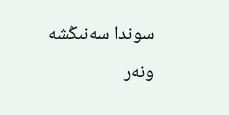سوندا سەنىڭشە ونەر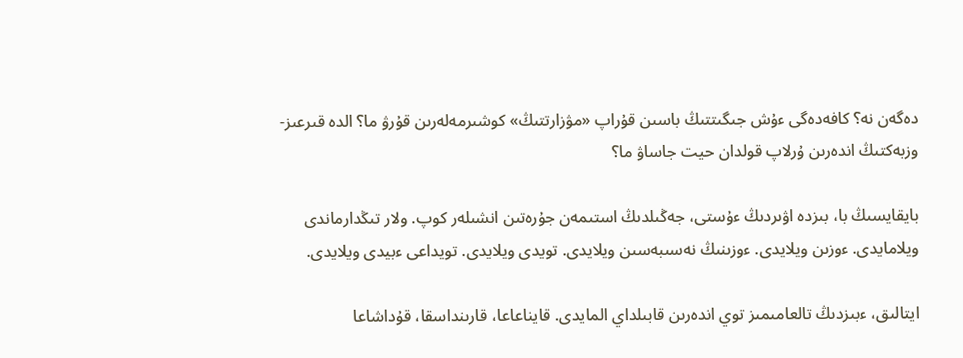دەگەن نە؟ كافەدەگى ءۇش جىگىتتىڭ باسىن قۇراپ «مۋزارتتىڭ» كوشىرمەلەرىن قۇرۋ ما؟ الدە قىرعىز-وزبەكتىڭ اندەرىن ۇرلاپ قولدان حيت جاساۋ ما؟

بايقايسىڭ با، بىزدە اۋىردىڭ ءۇستى، جەڭىلدىڭ استىمەن جۇرەتىن انشىلەر كوپ. ولار تىڭدارماندى ويلامايدى. ءوزىن ويلايدى. ءوزىنىڭ نەسىبەسىن ويلايدى. تويدى ويلايدى. تويداعى ءبيدى ويلايدى.

ايتالىق، ءبىزدىڭ تالعامىمىز توي اندەرىن قابىلداي المايدى. قايناعاعا، قارىنداسقا، قۇداشاعا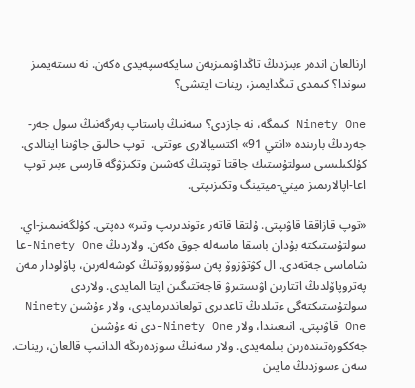ارنالعان اندەر ءبىزدىڭ تاڭداۋىمىزبەن سايكەسپەيدى ەكەن. نە ىستەيمىز سوندا؟ كىمدى تىڭدايمىز، رينات ايتشى؟

Ninety One كىمگە، نە جازدى؟ سەنىڭ باستاپ بەرگەنىڭ سول جەر-جەردىڭ بارىندە «انتي 91» اكتسيالارى ءوتتى.  توپ حالىق جاۋىنا اينالدى. كۇلكىلىسى سولتۇستىك جاقتا توپتىڭ كەشىن وتكىزۋگە قارسى ءبىر توپ اعا-اپالارىمىز ميني-ميتينگ وتكىزىپتى.

«توپ قازاققا قاۋىپتى. ۇلتقا قاتەر ءتوندىرىپ وتىر» دەپتى. كۇلگەنىمىز-اي. سولتۇستىكتە بۇدان باسقا ماسەلە جوق ەكەن. ولاردىڭ Ninety One-عا شاماسى جەتەدى. ال كۋتۋزوۆ پەن سۋۆوروۆتىڭ كوشەلەرىن، پاۆلودار مەن پەتروپاۆلدىڭ اتتارىن اۋىستىرۋ قاجەتتىگىن ايتا المايدى. ولاردى سولتۇستىكتەگى ءتىلدىڭ تاعدىرى تولعاندىرمايدى، ولار ءۇشىن Ninety One قاۋىپتى. انىعىندا، ولار Ninety One-دى نە ءۇشىن جەككورەتىندەرىن بىلمەيدى. ولار سەنىڭ سوزدەرىڭە الدانىپ قالعان، رينات. سەن ءسوزدىڭ مايىن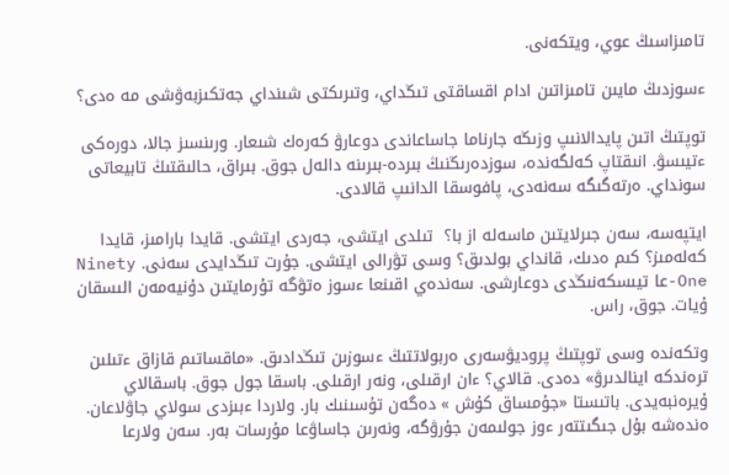تامىزاسىڭ عوي، ويتكەنى.

ءسوزدىڭ مايىن تامىزاتىن ادام اقساقتى تىڭداي، وتىرىكتى شىنداي جەتكىزبەۋشى مە ەدى؟

توپتىڭ اتىن پايدالانىپ وزىڭە جارناما جاساعاندى دوعارۋ كەرەك شىعار. ورىنسىز جالا، دورەكى ءتيىسۋ. انىقتاپ كەلگەندە، سوزدەرىڭنىڭ بىردە-بىرىنە دالەل جوق. بىراق، حالىقتىڭ تابيعاتى سونداي. ەرتەگىگە سەنەدى، پافوسقا الدانىپ قالادى.

ايتپەسە، سەن جىرلايتىن ماسەلە از با؟  تىلدى ايتشى، جەردى ايتشى. قايدا بارامىز، قايدا كەلەمىز؟ كىم ەدىك، قانداي بولدىق؟ وسى تۋرالى ايتشى. جۇرت تىڭدايدى سەنى. Ninety One-عا تيىسكەنىڭدى دوعارشى. سەندەي اقىنعا ءسوز ەتۋگە تۇرمايتىن دۇنيەمەن الىسقان ۇيات. جوق، راس.

وتكەندە وسى توپتىڭ پروديۋسەرى ەربولاتتىڭ ءسوزىن تىڭدادىق. «ماقساتىم قازاق ءتىلىن ترەندكە اينالدىرۋ» دەدى. قالاي؟ ءان ارقىلى، ونەر ارقىلى. باسقا جول جوق. باسقالاي ۇيرەنبەيدى. باتىستا «جۇمساق كۇش » دەگەن تۇسىنىك بار. ولاردا ءبىزدى سولاي جاۋلاعان. ەندەشە بۇل جىگىتتەر ءوز جولىمەن جۇرۋگە، ونەرىن جاساۋعا مۇرسات بەر. سەن ولارعا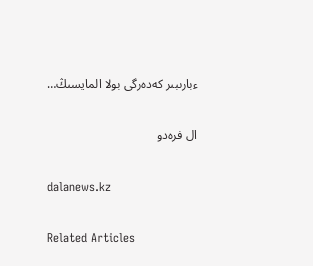ءبارىبىر كەدەرگى بولا المايسىڭ…

ال فرەدو

dalanews.kz

Related Articles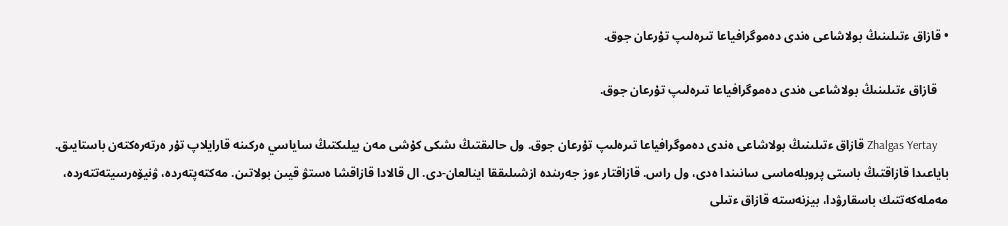• قازاق ءتىلىنىڭ بولاشاعى ەندى دەموگرافياعا تىرەلىپ تۇرعان جوق.

    قازاق ءتىلىنىڭ بولاشاعى ەندى دەموگرافياعا تىرەلىپ تۇرعان جوق.

    Zhalgas Yertay قازاق ءتىلىنىڭ بولاشاعى ەندى دەموگرافياعا تىرەلىپ تۇرعان جوق. ول حالىقتىڭ ىشكى كۇشى مەن بيلىكتىڭ ساياسي ەركىنە قارايلاپ تۇر ەرتەرەكتەن باستايىق. باياعىدا قازاقتىڭ باستى پروبلەماسى سانىندا ەدى، ول راس. قازاقتار ءوز جەرىندە ازشىلىققا اينالعان-دى. ال قالادا قازاقشا ەستۋ قيىن بولاتىن. مەكتەپتەردە، ۋنيۆەرسيتەتتەردە، مەملەكەتتىك باسقارۋدا، بيزنەستە قازاق ءتىلى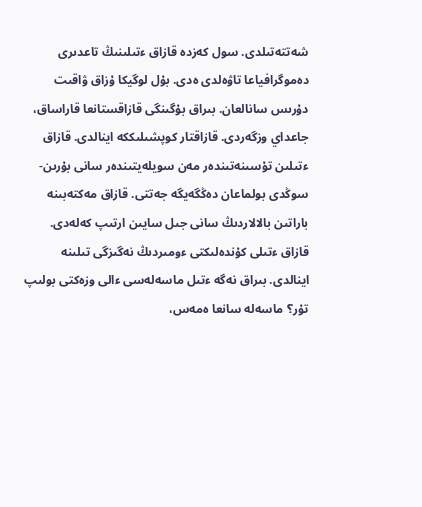شەتتەتىلدى. سول كەزدە قازاق ءتىلىنىڭ تاعدىرى دەموگرافياعا تاۋەلدى ەدى. بۇل لوگيكا ۇزاق ۋاقىت دۇرىس سانالعان. بىراق بۇگىنگى قازاقستانعا قاراساق، جاعداي وزگەردى. قازاقتار كوپشىلىككە اينالدى. قازاق ءتىلىن تۇسىنەتىندەر مەن سويلەيتىندەر سانى بۇرىن-سوڭدى بولماعان دەڭگەيگە جەتتى. قازاق مەكتەبىنە باراتىن بالالاردىڭ سانى جىل سايىن ارتىپ كەلەدى. قازاق ءتىلى كۇندەلىكتى ءومىردىڭ نەگىزگى تىلىنە اينالدى. بىراق نەگە ءتىل ماسەلەسى ءالى وزەكتى بولىپ تۇر؟ ماسەلە سانعا ەمەس،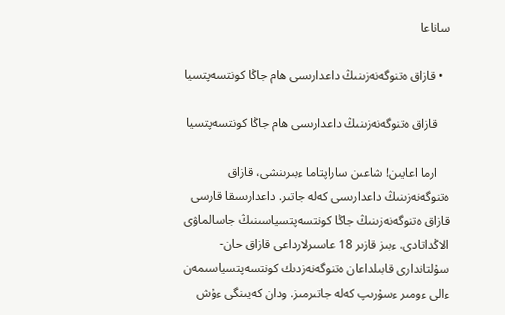ساناعا

  • قازاق ەتنوگەنەزىنىڭ داعدارىسى ھام جاڭا كونتسەپتسيا

    قازاق ەتنوگەنەزىنىڭ داعدارىسى ھام جاڭا كونتسەپتسيا

    ارما اعايىن! شاعىن ساراپتاما ءبىرىنشى، قازاق ەتنوگەنەزىنىڭ داعدارىسى كەلە جاتىر. داعدارىسقا قارسى قازاق ەتنوگەنەزىنىڭ جاڭا كونتسەپتسياسىنىڭ جاسالماۋى الاڭداتادى. ءبىز قازىر 18 عاسىرلارداعى قازاق حان-سۇلتاندارى قابىلداعان ەتنوگەنەزدىك كونتسەپتسياسىمەن ءالى ءومىر ءسۇرىپ كەلە جاتىرمىز. ودان كەيىنگى ءۇش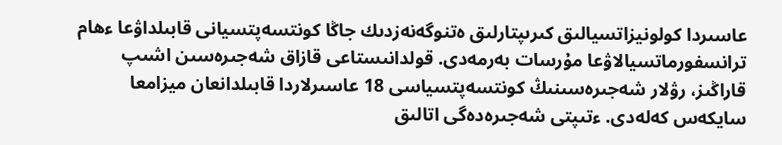عاسىردا كولونيزاتسيالىق كىرىپتارلىق ەتنوگەنەزدىك جاڭا كونتسەپتسيانى قابىلداۋعا ءھام ترانسفورماتسيالاۋعا مۇرسات بەرمەدى. قولدانىستاعى قازاق شەجىرەسىن اشىپ قاراڭىز، رۋلار شەجىرەسىنىڭ كونتسەپتسياسى 18 عاسىرلاردا قابىلدانعان ميزامعا سايكەس كەلەدى. ءتىپتى شەجىرەدەگى اتالىق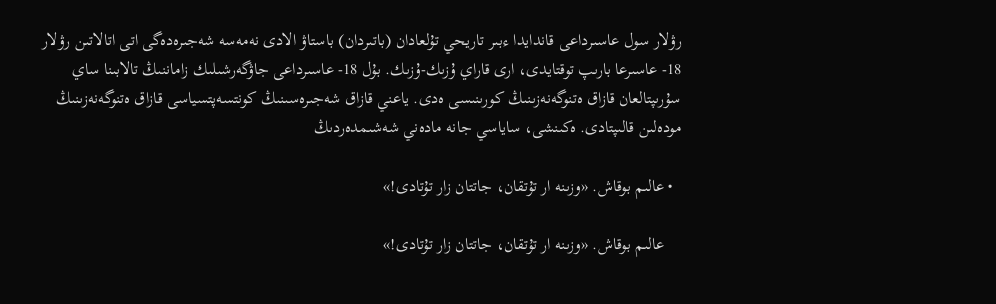رۋلار سول عاسىرداعى قاندايدا ءبىر تاريحي تۇلعادان (باتىردان) باستاۋ الادى نەمەسە شەجىرەدەگى اتى اتالاتىن رۋلار 18- عاسىرعا بارىپ توقتايدى، ارى قاراي ۇزىك-ۇزىك. بۇل 18- عاسىرداعى جاۋگەرشىلىك زاماننىڭ تالابىنا ساي سۇرىپتالعان قازاق ەتنوگەنەزىنىڭ كورىنىسى ەدى. ياعني قازاق شەجىرەسىنىڭ كونتسەپتسياسى قازاق ەتنوگەنەزىنىڭ مودەلىن قالىپتادى. ەكىنشى، ساياسي جانە مادەني شەشىمدەردىڭ

  • عالىم بوقاش. «وزىنە ار تۇتقان، جاتتان زار تۇتادى!»

    عالىم بوقاش. «وزىنە ار تۇتقان، جاتتان زار تۇتادى!»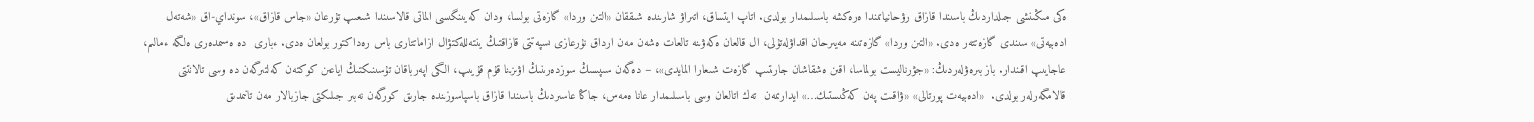ەكى مىڭىنشى جىلداردىڭ باسىندا قازاق رۋحانياتىندا ەرەكشە باسىلىمدار بولدى. اتاپ ايتساق، اتىراۋ شارىندە شىققان «التىن وردا» گازەتى بولسا، ودان كەيىنگىسى الماتى قالاسىندا شىعىپ تۇرعان «جاس قازاق»، سونداي-اق «شەتەل ادەبيەتى» سىندى گازەتتەر ەدى. «التىن وردا» گازەتىنە مەيىرحان اقداۋلەتۇلى، ال قالعان ەكەۋىنە تالعات ەشەن مەن ارداق نۇرعازى ىسپەتتى قازاقتىڭ ينتەللەكتۋال ازاماتتارى باس رەداكتور بولعان ەدى. ءبارى  دە ەسىمدەرى ەلگە ءمالىم، عاجايىپ اقىندار. باز بىرەۋلەردىڭ: «جۋرناليست بولماسا، اقىن ەشقاشان جارىتىپ گازەت شىعارا المايدى»، – دەگەن سىپسىڭ سوزدەرىنىڭ اۋىزىنا قۇم قۇيىپ، الگى اپەرباقان تۇسىنىكتىڭ اياعىن كوكتەن كەلتىرگەن دە وسى تالانتتى قالامگەرلەر بولدى.  «ادەبيەت پورتالى» «ۋاقىت پەن كەڭىستىك…» ايدارىمەن  تەك اتالعان وسى باسىلىمدار عانا ەمەس، جاڭا عاسىردىڭ باسىندا قازاق باسپاسوزىندە جارىق كورگەن نەبىر جىلىكتى جازبالار مەن تانىمدىق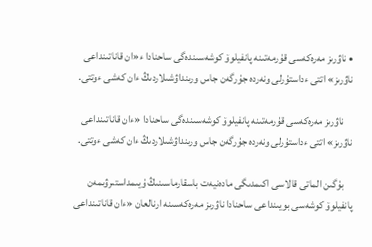• ناۋرىز مەرەكەسى قۇرمەتىنە پانفيلوۆ كوشەسىندەگى ساحنادا ء«ان قاناتىنداعى ناۋرىز» اتتى ءداستۇرلى ونەردە جۇرگەن جاس ورىنداۋشىلاردىڭ ءان كەشى ءوتتى.

    ناۋرىز مەرەكەسى قۇرمەتىنە پانفيلوۆ كوشەسىندەگى ساحنادا «ءان قاناتىنداعى ناۋرىز» اتتى ءداستۇرلى ونەردە جۇرگەن جاس ورىنداۋشىلاردىڭ ءان كەشى ءوتتى.

    بۇگىن الماتى قالاسى اكىمدىگى مادەنيەت باسقارماسىنىڭ ۇيىمداستىرۋىمەن پانفيلوۆ كوشەسى بويىنداعى ساحنادا ناۋرىز مەرەكەسىنە ارنالعان «ءان قاناتىنداعى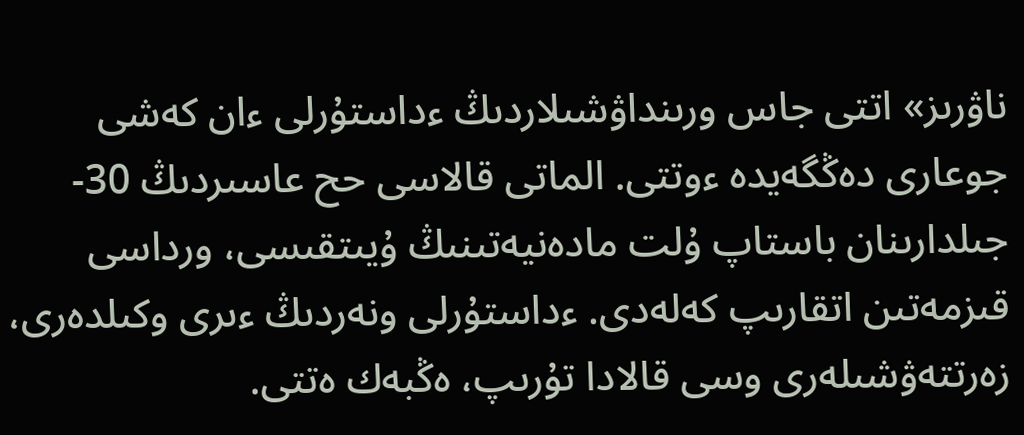ناۋرىز» اتتى جاس ورىنداۋشىلاردىڭ ءداستۇرلى ءان كەشى جوعارى دەڭگەيدە ءوتتى. الماتى قالاسى حح عاسىردىڭ 30-جىلدارىنان باستاپ ۇلت مادەنيەتىنىڭ ۇيىتقىسى، ورداسى قىزمەتىن اتقارىپ كەلەدى. ءداستۇرلى ونەردىڭ ءىرى وكىلدەرى، زەرتتەۋشىلەرى وسى قالادا تۇرىپ، ەڭبەك ەتتى.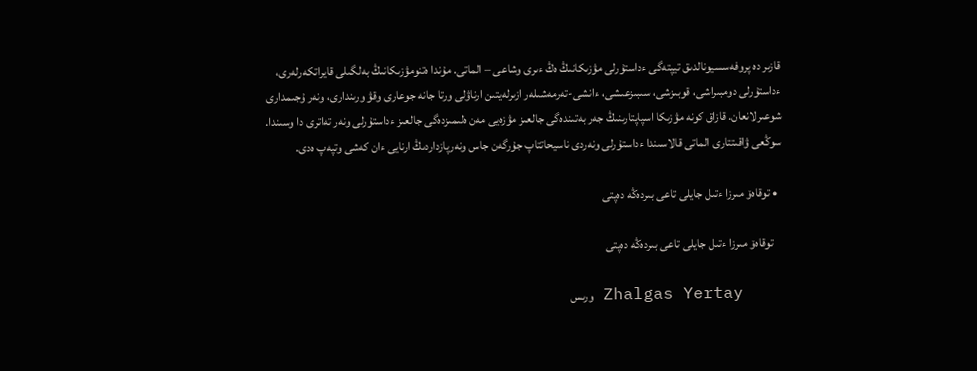قازىر دە پروفەسسيونالدىق تيپتەگى ءداستۇرلى مۋزىكانىڭ ەڭ ءىرى وشاعى – الماتى. مۇندا ەتنومۋزىكانىڭ بەلگىلى قايراتكەرلەرى، ءداستۇرلى دومبىراشى، قوبىزشى، سىبىزعىشى، ءانشى-تەرمەشىلەر ازىرلەيتىن ارناۋلى ورتا جانە جوعارى وقۋ ورىندارى، ونەر ۇجىمدارى شوعىرلانعان. قازاق كونە مۋزىكا اسپاپتارىنىڭ جەر بەتىندەگى جالعىز مۋزەيى مەن ەلىمىزدەگى جالعىز ءداستۇرلى ونەر تەاترى دا وسىندا. سوڭعى ۋاقىتتارى الماتى قالاسىندا ءداستۇرلى ونەردى ناسيحاتتاپ جۇرگەن جاس ونەرپازداردىڭ ارنايى ءان كەشى وتپەپ ەدى.

  • توقاەۆ مىرزا ءتىل جايلى تاعى بىردەڭە دەپتى

    توقاەۆ مىرزا ءتىل جايلى تاعى بىردەڭە دەپتى

    Zhalgas Yertay ورىس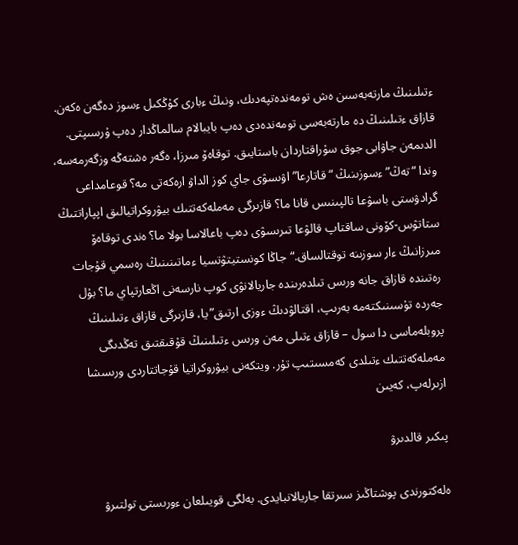ءتىلىنىڭ مارتەبەسىن ەش تومەندەتپەدىك، ونىڭ ءبارى كۇڭكىل ءسوز دەگەن ەكەن. قازاق ءتىلىنىڭ دە مارتەبەسى تومەندەدى دەپ بايبالام سالماڭدار دەپ ۇرسىپتى. الدىمەن جاۋابى جوق سۇراقتاردان باستايىق. توقاەۆ مىرزا، ەگەر ەشتەڭە وزگەرمەسە، وندا “تەڭ” ءسوزىنىڭ “قاتارعا” اۋىسۋى جاي كوز الداۋ ارەكەتى مە؟ قوعامداعى گرادۋستى باسۋعا تالپىنىس قانا ما؟ قازىرگى مەملەكەتتىك بيۋروكراتيالىق اپپاراتتىڭ ستاتۋس-كۆونى ساقتاپ قالۋعا تىرىسۋى دەپ باعالاسا بولا ما؟ ەندى توقاەۆ مىرزانىڭ ءار سوزىنە توقتالساق.“جاڭا كونستيتۋتسيا ءماتىنىنىڭ رەسمي قۇجات رەتىندە قازاق جانە ورىس تىلدەرىندە جاريالانۋى كوپ نارسەنى اڭعارتپاي ما؟ بۇل جەردە تۇسىنىكتەمە بەرىپ، اقتالۋدىڭ ءوزى ارتىق”يا، قازىرگى قازاق ءتىلىنىڭ پروبلەماسى دا سول – قازاق ءتىلى مەن ورىس ءتىلىنىڭ قۇقىقتىق تەڭدىگى مەملەكەتتىك ءتىلدى كەمسىتىپ تۇر. ويتكەنى بيۋروكراتيا قۇجاتتاردى ورىسشا ازىرلەپ، كەيىن

پىكىر قالدىرۋ

ەلەكتورندى پوشتاڭىز سىرتقا جاريالانبايدى. بەلگى قويىلعان ءورىستى تولتىرۋ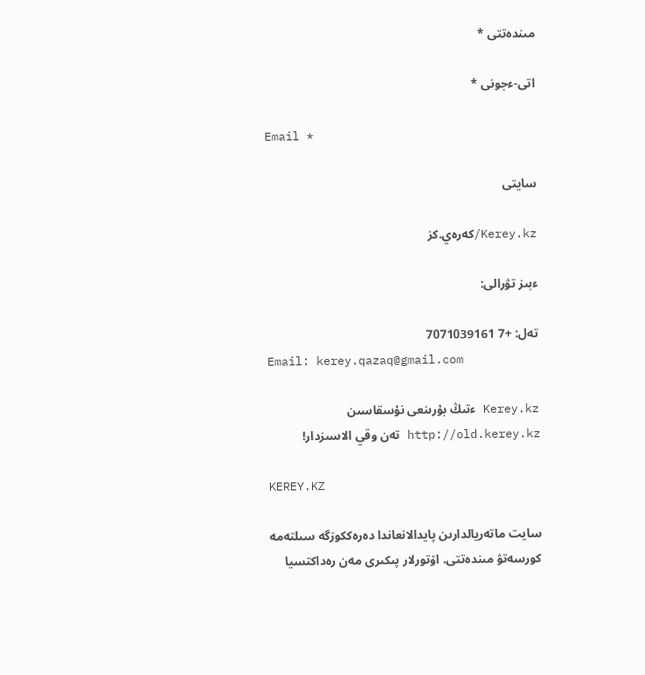مىندەتتى *

اتى-ءجونى *

Email *

سايتى

Kerey.kz/كەرەي.كز

ءبىز تۋرالى:

تەل: +7 7071039161
Email: kerey.qazaq@gmail.com

Kerey.kz ءتىڭ بۇرىنعى نۇسقاسىن http://old.kerey.kz تەن وقي الاسىزدار!

KEREY.KZ

سايت ماتەريالدارىن پايدالانعاندا دەرەككوزگە سىلتەمە كورسەتۋ مىندەتتى. اۆتورلار پىكىرى مەن رەداكتسيا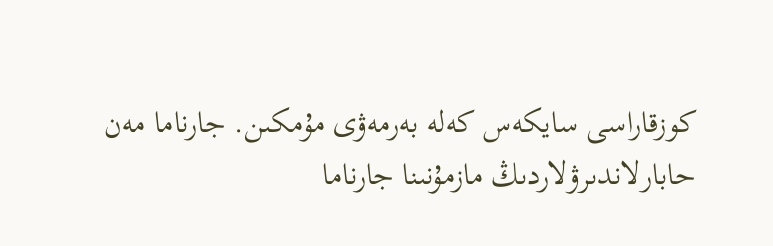كوزقاراسى سايكەس كەلە بەرمەۋى مۇمكىن. جارناما مەن حابارلاندىرۋلاردىڭ مازمۇنىنا جارناما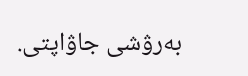بەرۋشى جاۋاپتى.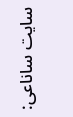سايت ساناعى: